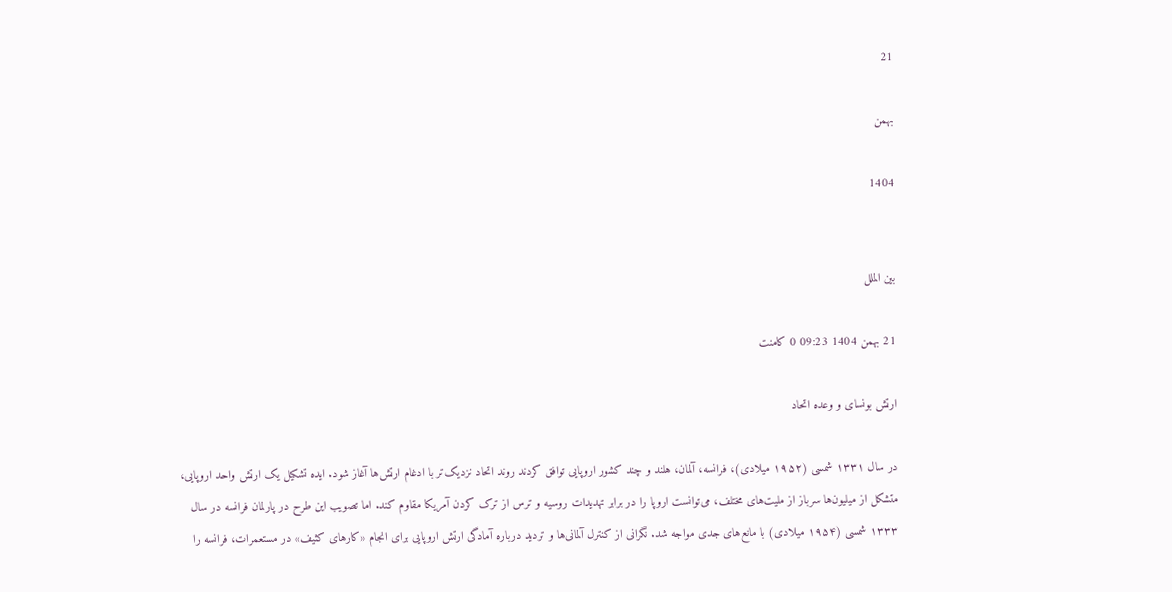21

بهمن

1404


بین الملل

21 بهمن 1404 09:23 0 کامنت

ارتش بونسای و وعده اتحاد

در سال ۱۳۳۱ شمسی (۱۹۵۲ میلادی)، فرانسه، آلمان، هلند و چند کشور اروپایی توافق کردند روند اتحاد نزدیک‌تر با ادغام ارتش‌ها آغاز شود. ایده تشکیل یک ارتش واحد اروپایی، متشکل از میلیون‌ها سرباز از ملیت‌های مختلف، می‌توانست اروپا را در برابر تهدیدات روسیه و ترس از ترک کردن آمریکا مقاوم کند. اما تصویب این طرح در پارلمان فرانسه در سال ۱۳۳۳ شمسی (۱۹۵۴ میلادی) با مانع‌های جدی مواجه شد. نگرانی از کنترل آلمانی‌ها و تردید درباره آمادگی ارتش اروپایی برای انجام «کارهای کثیف» در مستعمرات، فرانسه را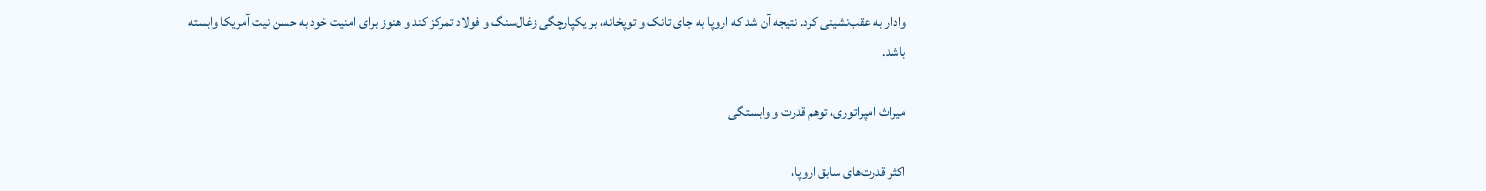وادار به عقب‌نشینی کرد. نتیجه آن شد که اروپا به جای تانک و توپخانه، بر یکپارچگی زغال‌سنگ و فولاد تمرکز کند و هنوز برای امنیت خود به حسن نیت آمریکا وابسته باشد.

میراث امپراتوری، توهم قدرت و وابستگی

اکثر قدرت‌های سابق اروپا،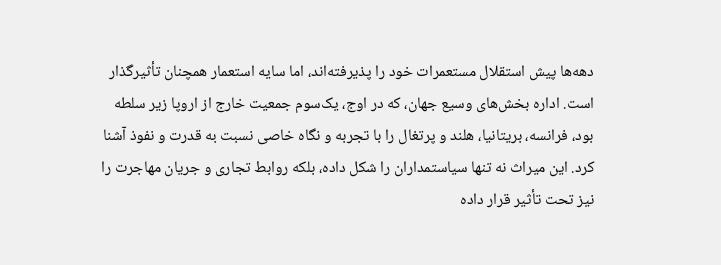دهه‌ها پیش استقلال مستعمرات خود را پذیرفته‌اند، اما سایه استعمار همچنان تأثیرگذار است. اداره بخش‌های وسیع جهان، که در اوج، یک‌سوم جمعیت خارج از اروپا زیر سلطه بود، فرانسه، بریتانیا، هلند و پرتغال را با تجربه و نگاه خاصی نسبت به قدرت و نفوذ آشنا کرد. این میراث نه تنها سیاستمداران را شکل داده، بلکه روابط تجاری و جریان مهاجرت را نیز تحت تأثیر قرار داده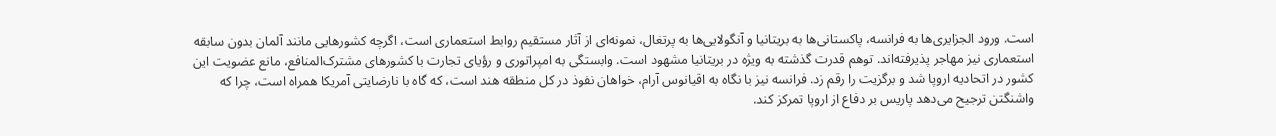است. ورود الجزایری‌ها به فرانسه، پاکستانی‌ها به بریتانیا و آنگولایی‌ها به پرتغال، نمونه‌ای از آثار مستقیم روابط استعماری است، اگرچه کشورهایی مانند آلمان بدون سابقه استعماری نیز مهاجر پذیرفته‌اند. توهم قدرت گذشته به ویژه در بریتانیا مشهود است. وابستگی به امپراتوری و رؤیای تجارت با کشورهای مشترک‌المنافع، مانع عضویت این کشور در اتحادیه اروپا شد و برگزیت را رقم زد. فرانسه نیز با نگاه به اقیانوس آرام، خواهان نفوذ در کل منطقه هند است، که گاه با نارضایتی آمریکا همراه است، چرا که واشنگتن ترجیح می‌دهد پاریس بر دفاع از اروپا تمرکز کند.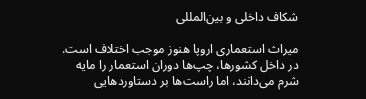شکاف داخلی و بین‌المللی

میراث استعماری اروپا هنوز موجب اختلاف است. در داخل کشورها، چپ‌ها دوران استعمار را مایه شرم می‌دانند، اما راست‌ها بر دستاوردهایی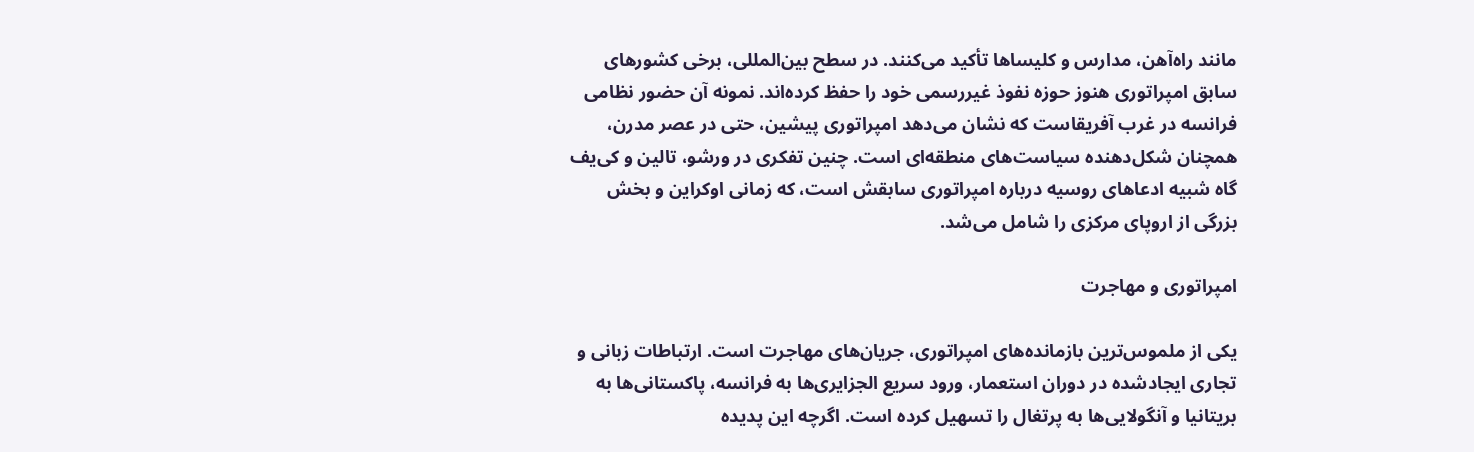مانند راه‌آهن، مدارس و کلیساها تأکید می‌کنند. در سطح بین‌المللی، برخی کشورهای سابق امپراتوری هنوز حوزه نفوذ غیررسمی خود را حفظ کرده‌اند. نمونه آن حضور نظامی فرانسه در غرب آفریقاست که نشان می‌دهد امپراتوری پیشین، حتی در عصر مدرن، همچنان شکل‌دهنده سیاست‌های منطقه‌ای است. چنین تفکری در ورشو، تالین و کی‌یف گاه شبیه ادعاهای روسیه درباره امپراتوری سابقش است، که زمانی اوکراین و بخش بزرگی از اروپای مرکزی را شامل می‌شد.

امپراتوری و مهاجرت

یکی از ملموس‌ترین بازمانده‌های امپراتوری، جریان‌های مهاجرت است. ارتباطات زبانی و تجاری ایجادشده در دوران استعمار، ورود سریع الجزایری‌ها به فرانسه، پاکستانی‌ها به بریتانیا و آنگولایی‌ها به پرتغال را تسهیل کرده است. اگرچه این پدیده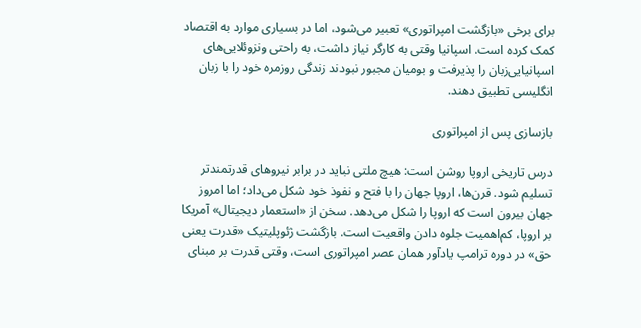برای برخی «بازگشت امپراتوری» تعبیر می‌شود، اما در بسیاری موارد به اقتصاد کمک کرده است. اسپانیا وقتی به کارگر نیاز داشت، به راحتی ونزوئلایی‌های اسپانیایی‌زبان را پذیرفت و بومیان مجبور نبودند زندگی روزمره خود را با زبان انگلیسی تطبیق دهند.

بازسازی پس از امپراتوری

درس تاریخی اروپا روشن است: هیچ ملتی نباید در برابر نیروهای قدرتمندتر تسلیم شود. قرن‌ها، اروپا جهان را با فتح و نفوذ خود شکل می‌داد؛ اما امروز جهان بیرون است که اروپا را شکل می‌دهد. سخن از «استعمار دیجیتال» آمریکا بر اروپا، کم‌اهمیت جلوه دادن واقعیت است. بازگشت ژئوپلیتیک «قدرت یعنی حق» در دوره ترامپ یادآور همان عصر امپراتوری است، وقتی قدرت بر مبنای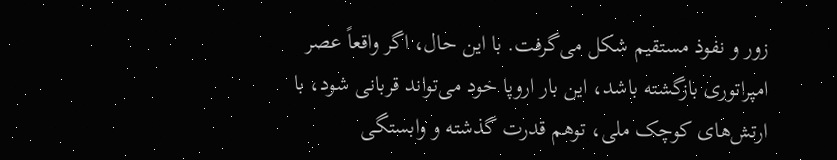زور و نفوذ مستقیم شکل می‌گرفت. با این حال، اگر واقعاً عصر امپراتوری بازگشته باشد، این بار اروپا خود می‌تواند قربانی شود، با ارتش‌های کوچک ملی، توهم قدرت گذشته و وابستگی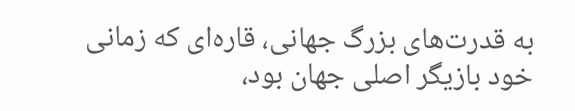به قدرت‌های بزرگ جهانی، قاره‌ای که زمانی خود بازیگر اصلی جهان بود،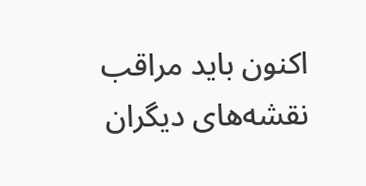اکنون باید مراقب نقشه‌های دیگران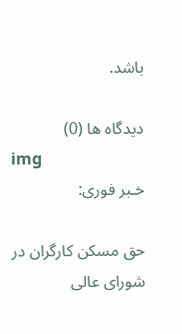باشد.

دیدگاه ها (0)
img
خـبر فوری:

حق مسکن کارگران در شورای عالی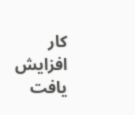کار افزایش یافت